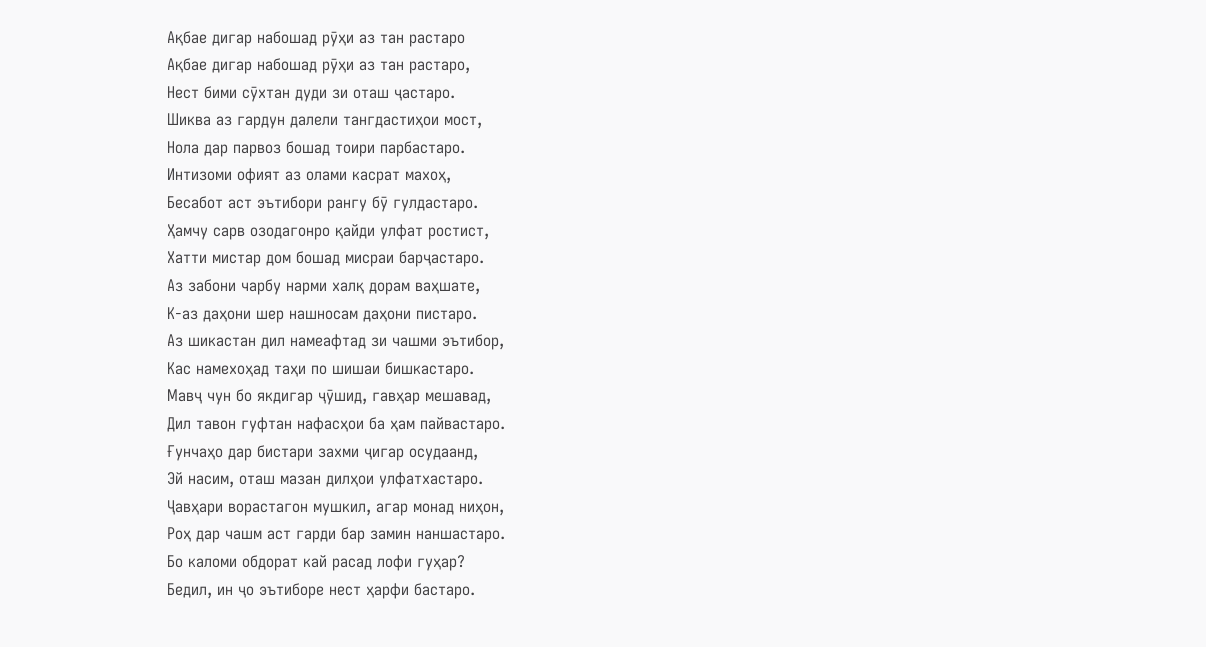Ақбае дигар набошад рӯҳи аз тан растаро
Ақбае дигар набошад рӯҳи аз тан растаро,
Нест бими сӯхтан дуди зи оташ ҷастаро.
Шиква аз гардун далели тангдастиҳои мост,
Нола дар парвоз бошад тоири парбастаро.
Интизоми офият аз олами касрат махоҳ,
Бесабот аст эътибори рангу бӯ гулдастаро.
Ҳамчу сарв озодагонро қайди улфат ростист,
Хатти мистар дом бошад мисраи барҷастаро.
Аз забони чарбу нарми халқ дорам ваҳшате,
К-аз даҳони шер нашносам даҳони пистаро.
Аз шикастан дил намеафтад зи чашми эътибор,
Кас намехоҳад таҳи по шишаи бишкастаро.
Мавҷ чун бо якдигар ҷӯшид, гавҳар мешавад,
Дил тавон гуфтан нафасҳои ба ҳам пайвастаро.
Ғунчаҳо дар бистари захми ҷигар осудаанд,
Эй насим, оташ мазан дилҳои улфатхастаро.
Ҷавҳари ворастагон мушкил, агар монад ниҳон,
Роҳ дар чашм аст гарди бар замин наншастаро.
Бо каломи обдорат кай расад лофи гуҳар?
Бедил, ин ҷо эътиборе нест ҳарфи бастаро.